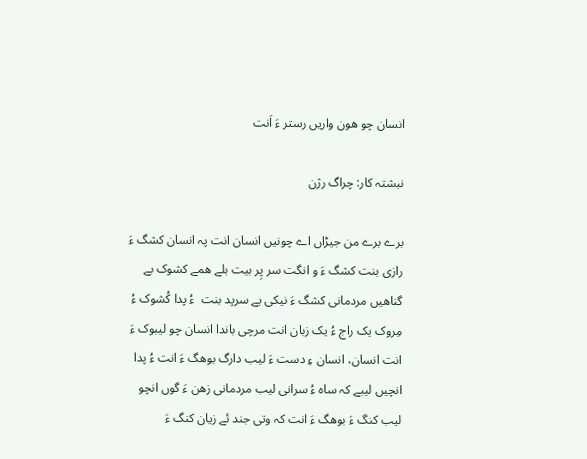انسان چو ھون واریں رستر ءَ اَنت

نبشتہ کار: چراگ رژن

برے برے من جیڑاں اے چونیں انسان انت پہ انسان کشگ ءَ رازی بنت کشگ ءَ و انگت سر پِر بیت بلے ھمے کشوک بے گناھیں مردمانی کشگ ءَ نیکی یے سرپد بنت  ءُ پدا کُشوک ءُ مِروک یک راج ءُ یک زبان انت مرچی باندا انسان چو لیبوک ءَ انت انسان، انسان ءِ دست ءَ لیب دارگ بوھگ ءَ انت ءُ پدا انچیں لیبے کہ ساہ ءُ سرانی لیب مردمانی زھن ءَ گوں انچو لیب کنگ ءَ بوھگ ءَ انت کہ وتی جند ئے زیان کنگ ءَ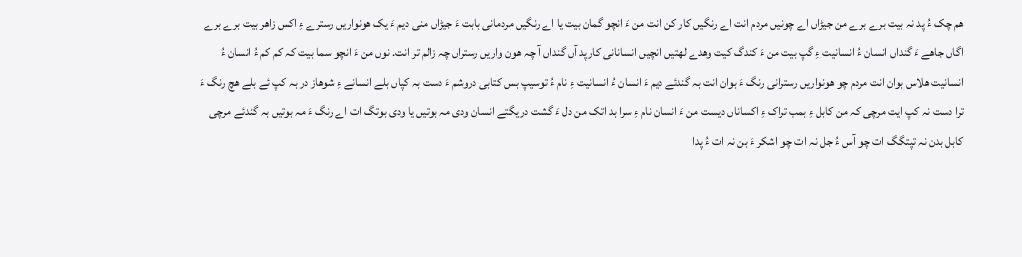ھم چک ءُ پد نہ بیت برے برے من جیڑاں اے چونیں مردم انت اے رنگیں کار کن انت من ءَ انچو گمان بیت یا اے رنگیں مردمانی بابت ءَ جیڑاں منی دیم ءَ یک ھونواریں رسترے ءِ اکس زاھر بیت برے برے اگاں جاھے ءَ گنداں انسان ءُ انسانیت ءِ گپ بیت من ءَ کندگ کیت وھدے لھتیں انچیں انسانانی کارپد آں گنداں آ چہ ھون واریں رستراں چہ زالم تر انت. نوں من ءَ انچو سما بیت کہ کم کم ءُ انسان ءُ انسانیت ھلاس بوان انت مردم چو ھونواریں رسترانی رنگ ءَ بوان انت بہ گندئے دیم ءَ انسان ءُ انسانیت ءِ نام ءُ توسیپ بس کتابی دروشم ءَ دست بہ کپاں بلے انسانے ءِ شوھاز در بہ کپ ئے بلے ھچ رنگ ءَ ترا دست نہ کپ ایت مرچی کہ من کابل ءِ بمب تراک ءِ اکساناں دیست من ءَ انسان نام ءِ سرا بد اتک من دل ءَ گشت دریگتے انسان ودی مہ بوتیں یا ودی بوتگ ات اے رنگ ءَ مہ بوتیں بہ گندئے مرچی کابل بدن نہ تپتگگ ات چو آس ءُ جل نہ ات چو اشکر ءَ بن نہ ات ءُ پدا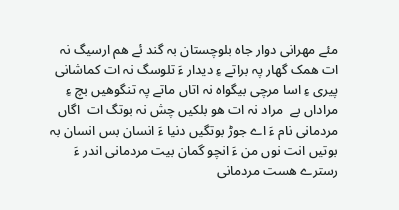مئے مھرانی دوار جاہ بلوچستان بہ گند ئے ھم ارسیگ نہ ات ھمک گھار پہ براتے ءِ دیدار ءَ تلوسگ نہ ات کماشانی پیری ءِ اسا مرچی بیگواہ نہ اتاں ماتے پہ تنگوھیں بچ ءِ مراداں بے  مراد نہ ات ھو بلکیں چش نہ بوتگ ات  اگاں مردمانی نام ءَ اے جوڑ بوتگیں دنیا ءَ انسان بس انسان بہ بوتیں انت نوں من ءَ انچو گمان بیت مردمانی اندر ءَ رسترے ھست مردمانی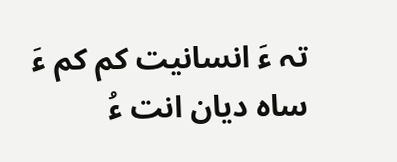تہ ءَ انسانیت کم کم ءَ ساہ دیان انت ءُ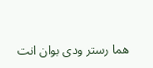ھما رستر ودی بوان انت